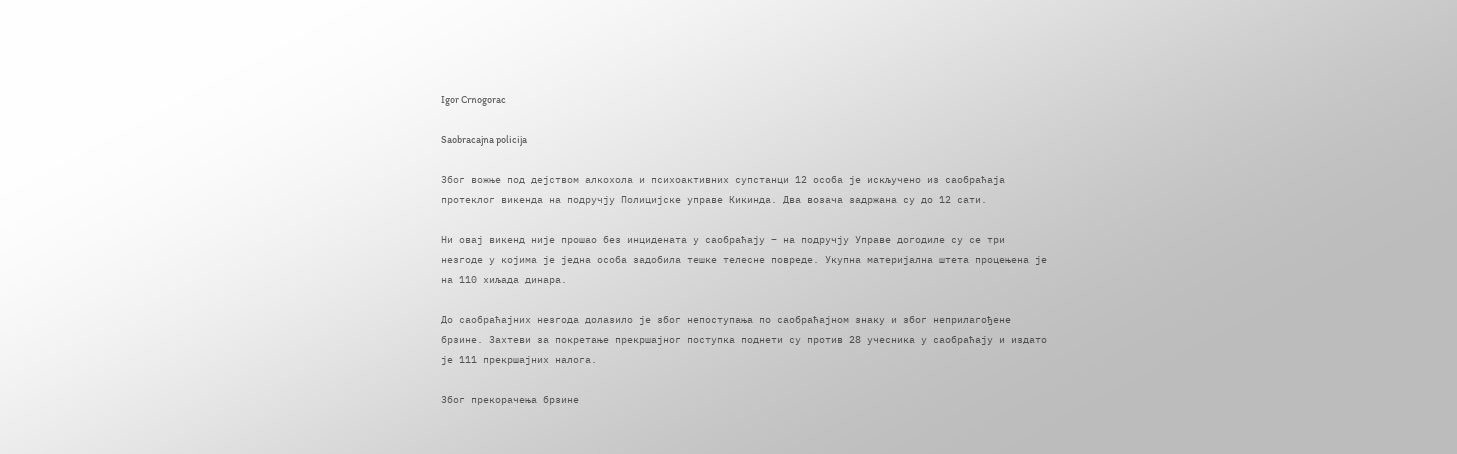Igor Crnogorac

Saobracajna policija

Због вожње под дејством алкохола и психоактивних супстанци 12 особа је искључено из саобраћаја протеклог викенда на подручју Полицијске управе Кикинда. Два возача задржана су до 12 сати.

Ни овај викенд није прошао без инцидената у саобраћају – на подручју Управе догодиле су се три незгоде у којима је једна особа задобила тешке телесне повреде. Укупна материјална штета процењена је на 110 хиљада динара.

До саобраћајних незгода долазило је због непоступања по саобраћајном знаку и због неприлагођене брзине. Захтеви за покретање прекршајног поступка поднети су против 28 учесника у саобраћају и издато је 111 прекршајних налога.

Због прекорачења брзине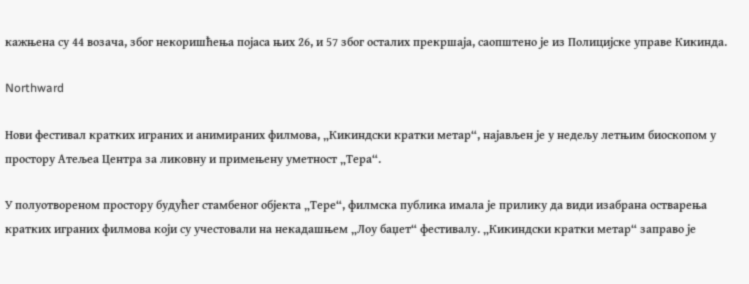кажњена су 44 возача, због некоришћења појаса њих 26, и 57 због осталих прекршаја, саопштено је из Полицијске управе Кикинда.

Northward

Нови фестивал кратких играних и анимираних филмова, „Кикиндски кратки метар“, најављен је у недељу летњим биоскопом у простору Атељеа Центра за ликовну и примењену уметност „Тера“.

У полуотвореном простору будућег стамбеног објекта „Тере“, филмска публика имала је прилику да види изабрана остварења кратких играних филмова који су учестовали на некадашњем „Лоу баџет“ фестивалу. „Кикиндски кратки метар“ заправо је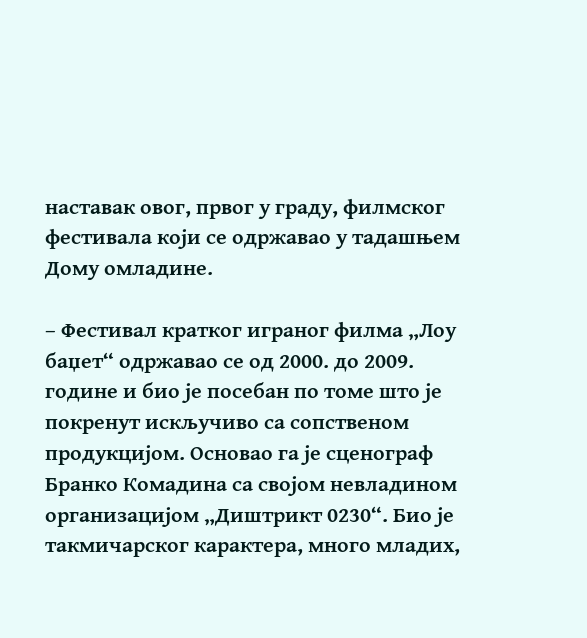наставак овог, првог у граду, филмског фестивала који се одржавао у тадашњем Дому омладине.

– Фестивал кратког играног филма „Лоу баџет“ одржавао се од 2000. до 2009. године и био је посебан по томе што је покренут искључиво са сопственом продукцијом. Основао га је сценограф Бранко Комадина са својом невладином организацијом „Диштрикт 0230“. Био је такмичарског карактера, много младих,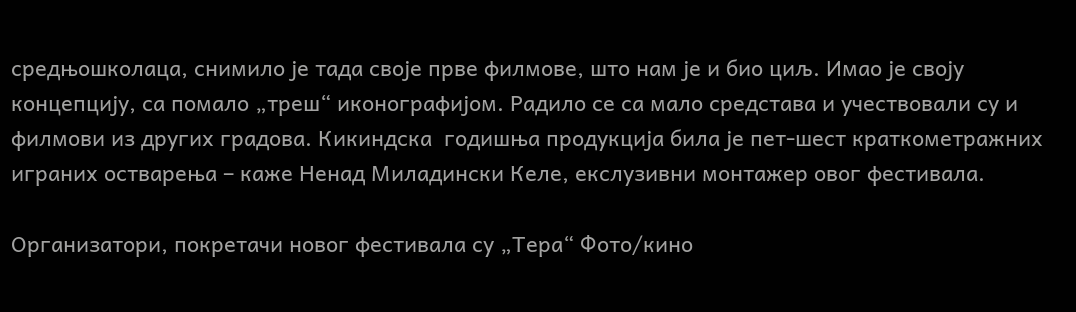средњошколаца, снимило је тада своје прве филмове, што нам је и био циљ. Имао је своју концепцију, са помало „треш“ иконографијом. Радило се са мало средстава и учествовали су и филмови из других градова. Кикиндска  годишња продукција била је пет-шест краткометражних играних остварења – каже Ненад Миладински Келе, екслузивни монтажер овог фестивала.

Организатори, покретачи новог фестивала су „Тера“ Фото/кино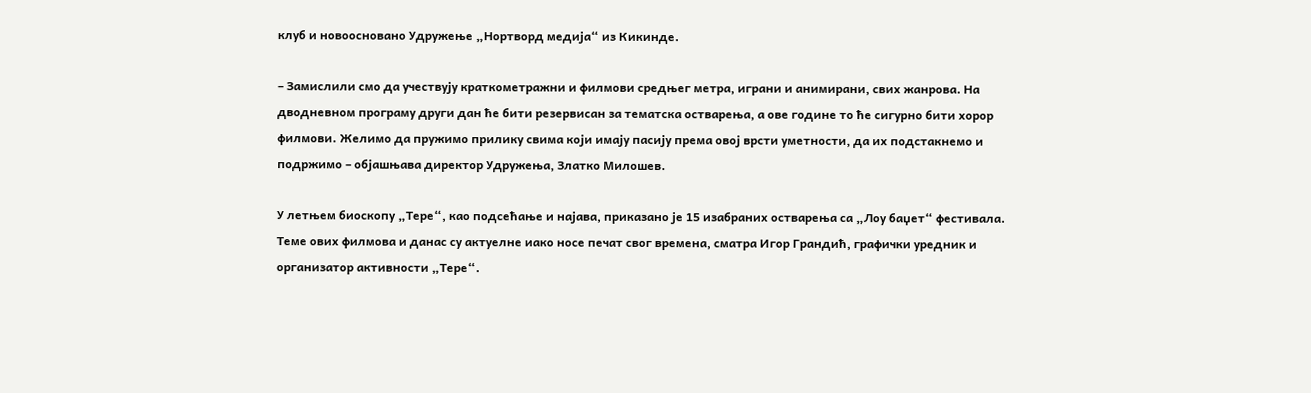клуб и новоосновано Удружење „Нортворд медија“ из Кикинде.

– Замислили смо да учествују краткометражни и филмови средњег метра, играни и анимирани, свих жанрова. На дводневном програму други дан ће бити резервисан за тематска остварења, а ове године то ће сигурно бити хорор филмови. Желимо да пружимо прилику свима који имају пасију према овој врсти уметности, да их подстакнемо и подржимо – објашњава директор Удружења, Златко Милошев.

У летњем биоскопу „Тере“, као подсећање и најава, приказано је 15 изабраних остварења са „Лоу баџет“ фестивала. Теме ових филмова и данас су актуелне иако носе печат свог времена, сматра Игор Грандић, графички уредник и организатор активности „Тере“.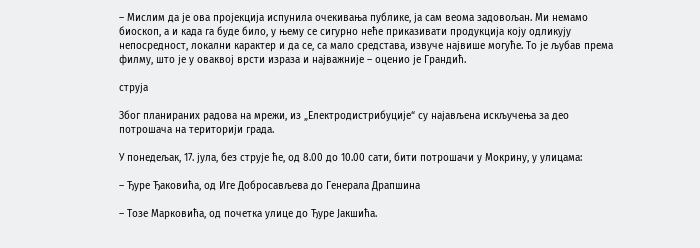– Мислим да је ова пројекција испунила очекивања публике, ја сам веома задовољан. Ми немамо биоскоп, а и када га буде било, у њему се сигурно неће приказивати продукција коју одликују непосредност, локални карактер и да се, са мало средстава, извуче највише могуће. То је љубав према филму, што је у оваквој врсти израза и најважније – оценио је Грандић.

струја

Због планираних радова на мрежи, из „Електродистрибуције“ су најављена искључења за део потрошача на територији града.

У понедељак, 17. јула, без струје ће, од 8.00 до 10.00 сати, бити потрошачи у Мокрину, у улицама:

– Ђуре Ђаковића, од Иге Добросављева до Генерала Драпшина

– Тозе Марковића, од почетка улице до Ђуре Јакшића.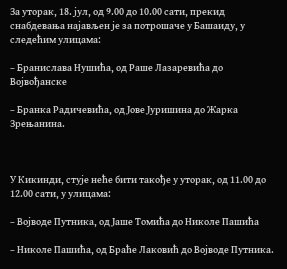За уторак, 18. јул, од 9.00 до 10.00 сати, прекид снабдевања најављен је за потрошаче у Башаиду, у следећим улицама:

– Бранислава Нушића, од Раше Лазаревића до Војвођанске

– Бранка Радичевића, од Јове Јуришина до Жарка Зрењанина.



У Кикинди, стује неће бити такође у уторак, од 11.00 до 12.00 сати, у улицама:

– Војводе Путника, од Јаше Томића до Николе Пашића

– Николе Пашића, од Браће Лаковић до Војводе Путника.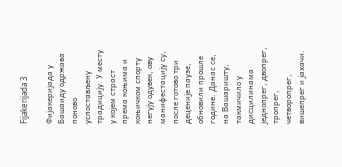Fijakerijada 3

Фијакеријада у Башаиду одржава поново успостављену традицију. У месту у којем страст према коњима и коњичком спорту негују одувек, ову манифестацију су, после готово три деценије паузе, обновили прошле године. Данас се, на Вашаришту, такмичило у дисцилинама једнопрег, двопрег, тропрег, четворопрег, вишепрег и јахачи.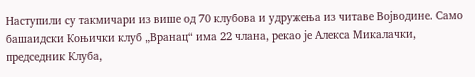Наступили су такмичари из више од 70 клубова и удружења из читаве Војводине. Само башаидски Коњички клуб „Вранац“ има 22 члана, рекао је Алекса Микалачки, председник Клуба,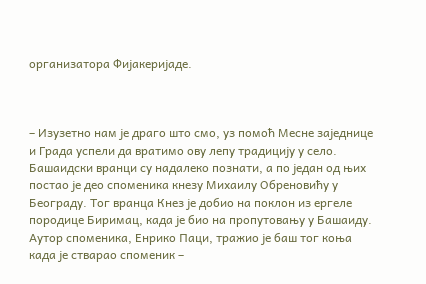организатора Фијакеријаде.



– Изузетно нам је драго што смо, уз помоћ Месне заједнице и Града успели да вратимо ову лепу традицију у село. Башаидски вранци су надалеко познати, а по један од њих постао је део споменика кнезу Михаилу Обреновићу у Београду. Тог вранца Кнез је добио на поклон из ергеле породице Биримац, када је био на пропутовању у Башаиду. Аутор споменика, Енрико Паци, тражио је баш тог коња када је стварао споменик –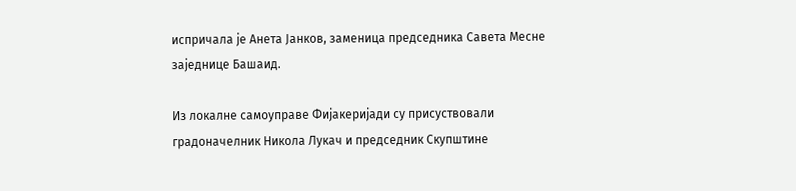испричала је Анета Јанков, заменица председника Савета Месне заједнице Башаид.

Из локалне самоуправе Фијакеријади су присуствовали градоначелник Никола Лукач и председник Скупштине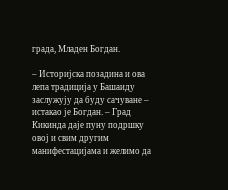града, Младен Богдан.

– Историјска позадина и ова лепа традиција у Башаиду заслужују да буду сачуване – истакао је Богдан. – Град Кикинда даје пуну подршку овој и свим другим манифестацијама и желимо да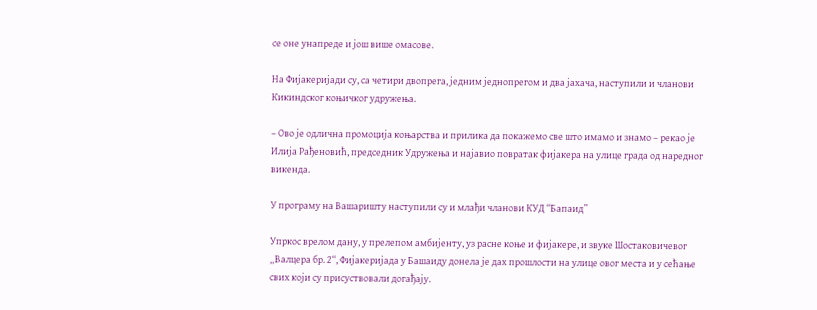се оне унапреде и још више омасове.

На Фијакеријади су, са четири двопрега, једним једнопрегом и два јахача, наступили и чланови Кикиндског коњичког удружења.

– Ово је одлична промоција коњарства и прилика да покажемо све што имамо и знамо – рекао је Илија Рађеновић, председник Удружења и најавио повратак фијакера на улице града од наредног викенда.

У програму на Вашаришту наступили су и млађи чланови КУД “Бапаид”

Упркос врелом дану, у прелепом амбијенту, уз расне коње и фијакере, и звуке Шостаковичевог „Валцера бр. 2“, Фијакеријада у Башаиду донела је дах прошлости на улице овог места и у сећање свих који су присуствовали догађају.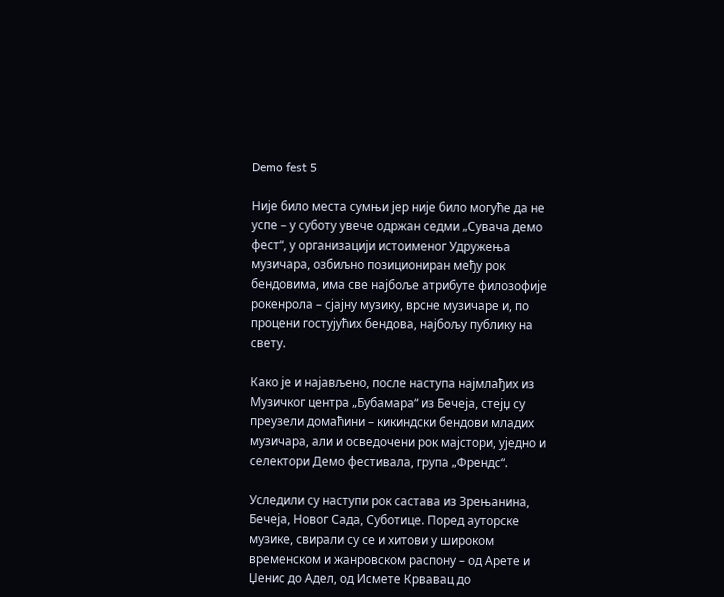Demo fest 5

Није било места сумњи јер није било могуће да не успе – у суботу увече одржан седми „Сувача демо фест“, у организацији истоименог Удружења музичара, озбиљно позициониран међу рок бендовима, има све најбоље атрибуте филозофије рокенрола – сјајну музику, врсне музичаре и, по процени гостујућих бендова, најбољу публику на свету.

Како је и најављено, после наступа најмлађих из Музичког центра „Бубамара“ из Бечеја, стејџ су преузели домаћини – кикиндски бендови младих музичара, али и осведочени рок мајстори, уједно и селектори Демо фестивала, група „Френдс“.

Уследили су наступи рок састава из Зрењанина, Бечеја, Новог Сада, Суботице. Поред ауторске музике, свирали су се и хитови у широком временском и жанровском распону – од Арете и Џенис до Адел, од Исмете Крвавац до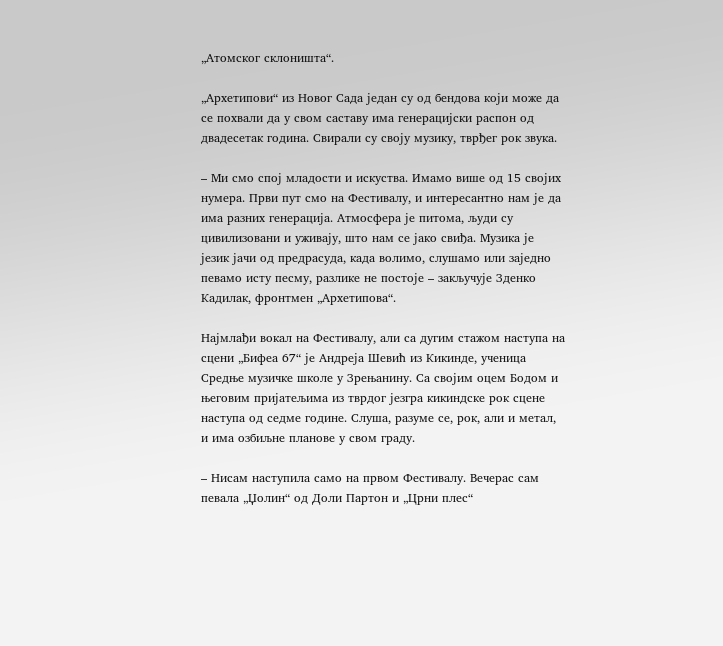„Атомског склоништа“.

„Архетипови“ из Новог Сада један су од бендова који може да се похвали да у свом саставу има генерацијски распон од двадесетак година. Свирали су своју музику, тврђег рок звука.

– Ми смо спој младости и искуства. Имамо више од 15 својих нумера. Први пут смо на Фестивалу, и интересантно нам је да има разних генерација. Атмосфера је питома, људи су цивилизовани и уживају, што нам се јако свиђа. Музика је језик јачи од предрасуда, када волимо, слушамо или заједно певамо исту песму, разлике не постоје – закључује Зденко Кадилак, фронтмен „Архетипова“.

Најмлађи вокал на Фестивалу, али са дугим стажом наступа на сцени „Бифеа 67“ је Андреја Шевић из Кикинде, ученица Средње музичке школе у Зрењанину. Са својим оцем Бодом и његовим пријатељима из тврдог језгра кикиндске рок сцене наступа од седме године. Слуша, разуме се, рок, али и метал, и има озбиљне планове у свом граду.

– Нисам наступила само на првом Фестивалу. Вечерас сам певала „Џолин“ од Доли Партон и „Црни плес“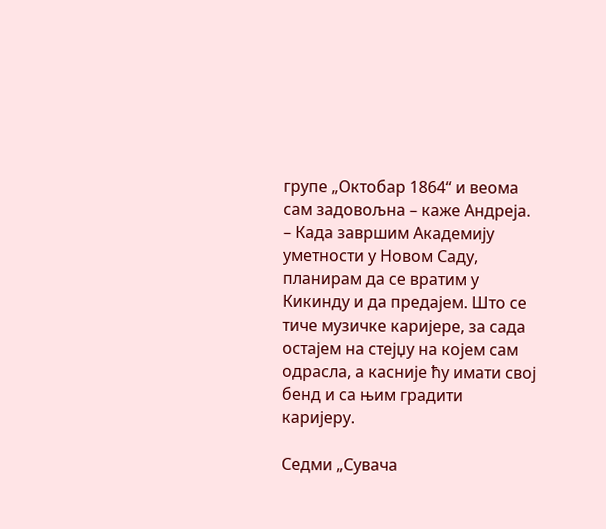групе „Октобар 1864“ и веома сам задовољна – каже Андреја. – Када завршим Академију уметности у Новом Саду, планирам да се вратим у Кикинду и да предајем. Што се тиче музичке каријере, за сада остајем на стејџу на којем сам одрасла, а касније ћу имати свој бенд и са њим градити каријеру.

Седми „Сувача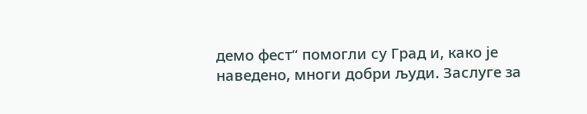демо фест“ помогли су Град и, како је наведено, многи добри људи. Заслуге за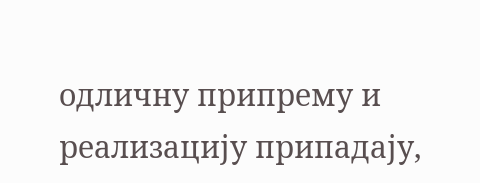одличну припрему и реализацију припадају,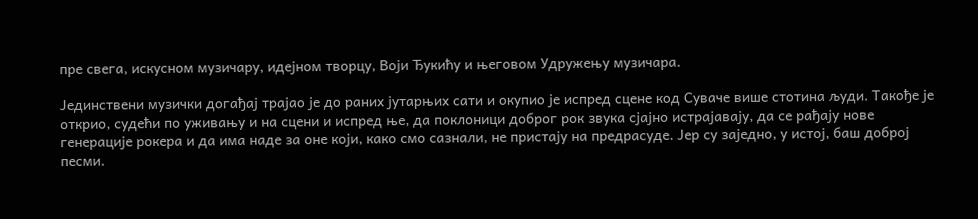пре свега, искусном музичару, идејном творцу, Воји Ђукићу и његовом Удружењу музичара.

Јединствени музички догађај трајао је до раних јутарњих сати и окупио је испред сцене код Суваче више стотина људи. Такође је открио, судећи по уживању и на сцени и испред ње, да поклоници доброг рок звука сјајно истрајавају, да се рађају нове генерације рокера и да има наде за оне који, како смо сазнали, не пристају на предрасуде. Јер су заједно, у истој, баш доброј песми.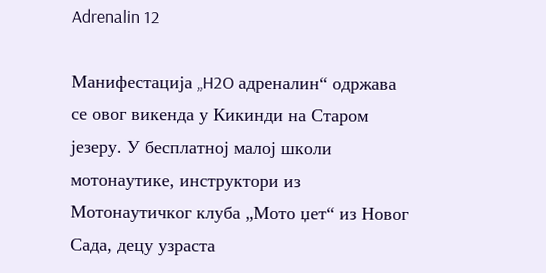Adrenalin 12

Манифестација „H2O адреналин“ одржава се овог викенда у Кикинди на Старом језеру. У бесплатној малој школи мотонаутике, инструктори из Мотонаутичког клуба „Мото џет“ из Новог Сада, децу узраста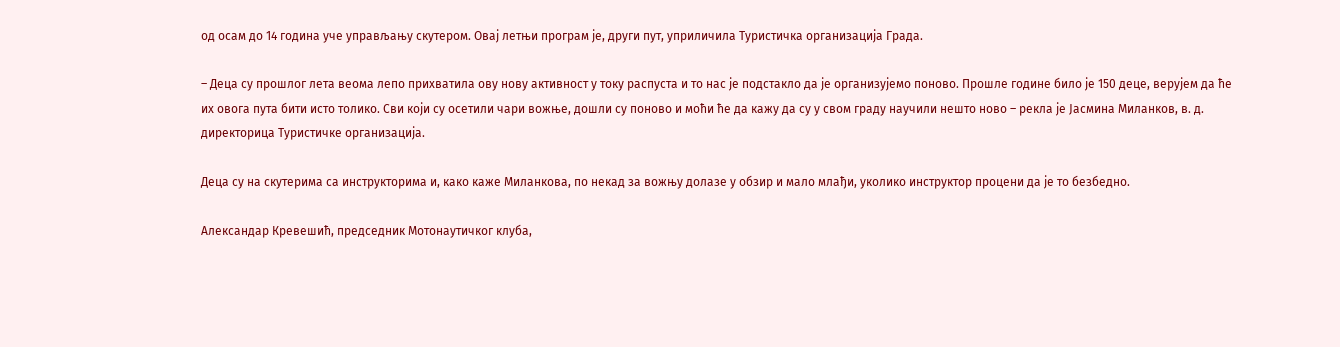од осам до 14 година уче управљању скутером. Овај летњи програм је, други пут, уприличила Туристичка организација Града.

– Деца су прошлог лета веома лепо прихватила ову нову активност у току распуста и то нас је подстакло да је организујемо поново. Прошле године било је 150 деце, верујем да ће их овога пута бити исто толико. Сви који су осетили чари вожње, дошли су поново и моћи ће да кажу да су у свом граду научили нешто ново – рекла је Јасмина Миланков, в. д. директорица Туристичке организација.

Деца су на скутерима са инструкторима и, како каже Миланкова, по некад за вожњу долазе у обзир и мало млађи, уколико инструктор процени да је то безбедно.

Александар Кревешић, председник Мотонаутичког клуба,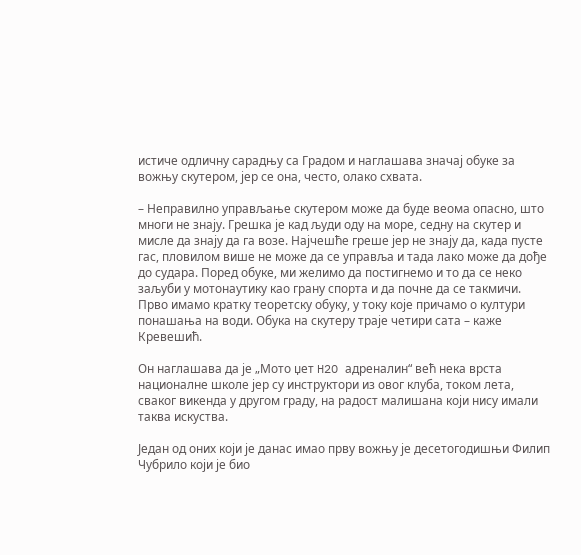истиче одличну сарадњу са Градом и наглашава значај обуке за вожњу скутером, јер се она, често, олако схвата.

– Неправилно управљање скутером може да буде веома опасно, што многи не знају. Грешка је кад људи оду на море, седну на скутер и мисле да знају да га возе. Најчешће греше јер не знају да, када пусте гас, пловилом више не може да се управља и тада лако може да дође до судара. Поред обуке, ми желимо да постигнемо и то да се неко заљуби у мотонаутику као грану спорта и да почне да се такмичи. Прво имамо кратку теоретску обуку, у току које причамо о култури понашања на води. Обука на скутеру траје четири сата – каже Кревешић.

Он наглашава да је „Мото џет H2O адреналин“ већ нека врста националне школе јер су инструктори из овог клуба, током лета, сваког викенда у другом граду, на радост малишана који нису имали таква искуства.

Један од оних који је данас имао прву вожњу је десетогодишњи Филип Чубрило који је био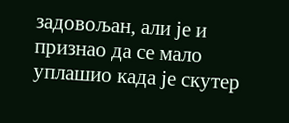задовољан, али је и признао да се мало уплашио када је скутер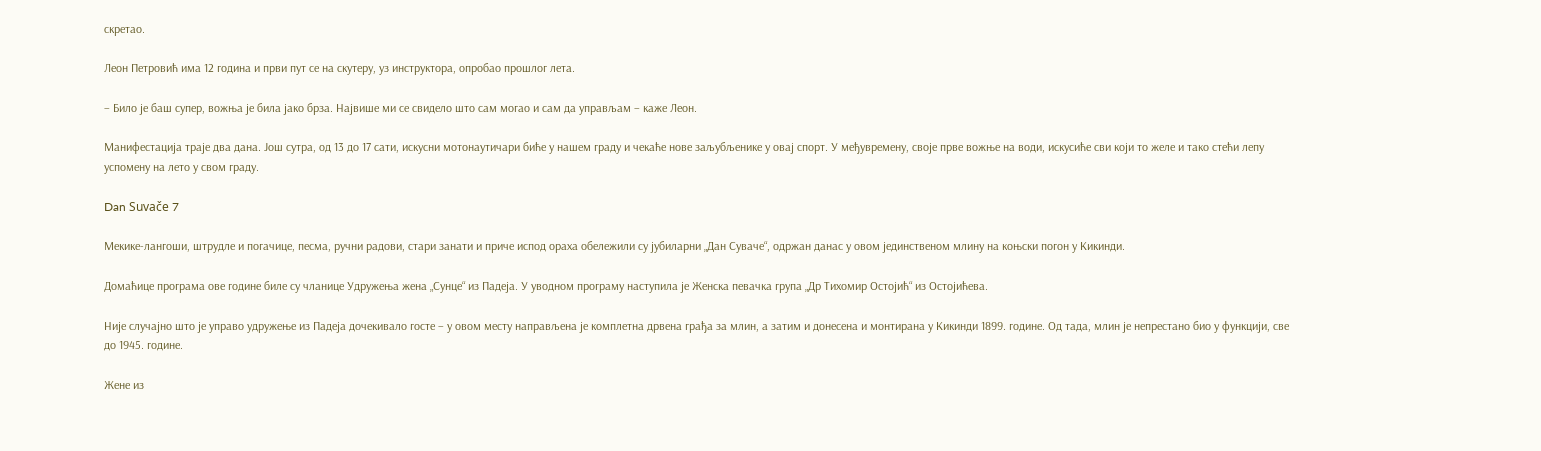скретао.

Леон Петровић има 12 година и први пут се на скутеру, уз инструктора, опробао прошлог лета.

– Било је баш супер, вожња је била јако брза. Највише ми се свидело што сам могао и сам да управљам – каже Леон.

Манифестација траје два дана. Још сутра, од 13 до 17 сати, искусни мотонаутичари биће у нашем граду и чекаће нове заљубљенике у овај спорт. У међувремену, своје прве вожње на води, искусиће сви који то желе и тако стећи лепу успомену на лето у свом граду.

Dan Suvače 7

Мекике-лангоши, штрудле и погачице, песма, ручни радови, стари занати и приче испод ораха обележили су јубиларни „Дан Суваче“, одржан данас у овом јединственом млину на коњски погон у Кикинди.

Домаћице програма ове године биле су чланице Удружења жена „Сунце“ из Падеја. У уводном програму наступила је Женска певачка група „Др Тихомир Остојић“ из Остојићева.

Није случајно што је управо удружење из Падеја дочекивало госте – у овом месту направљена је комплетна дрвена грађа за млин, а затим и донесена и монтирана у Кикинди 1899. године. Од тада, млин је непрестано био у функцији, све до 1945. године.

Жене из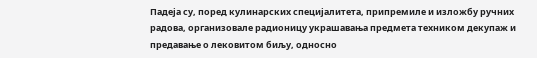Падеја су, поред кулинарских специјалитета, припремиле и изложбу ручних радова, организовале радионицу украшавања предмета техником декупаж и предавање о лековитом биљу, односно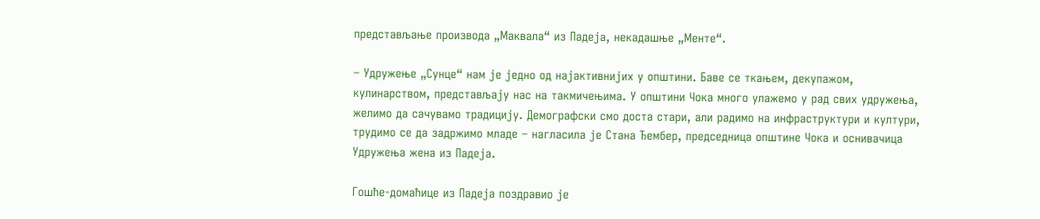представљање производа „Маквала“ из Падеја, некадашње „Менте“.

– Удружење „Сунце“ нам је једно од најактивнијих у општини. Баве се ткањем, декупажом, кулинарством, представљају нас на такмичењима. У општини Чока много улажемо у рад свих удружења, желимо да сачувамо традицију. Демографски смо доста стари, али радимо на инфраструктури и култури, трудимо се да задржимо младе – нагласила је Стана Ђембер, председница општине Чока и оснивачица Удружења жена из Падеја.

Гошће-домаћице из Падеја поздравио је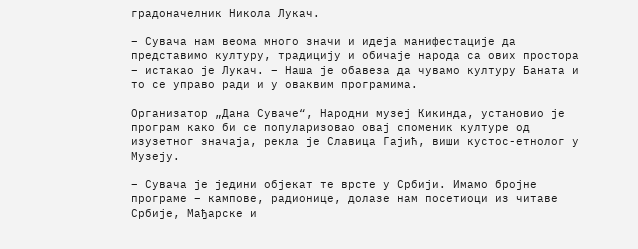градоначелник Никола Лукач.

– Сувача нам веома много значи и идеја манифестације да представимо културу, традицију и обичаје народа са ових простора – истакао је Лукач. – Наша је обавеза да чувамо културу Баната и то се управо ради и у оваквим програмима.

Организатор „Дана Суваче“, Народни музеј Кикинда, установио је програм како би се популаризовао овај споменик културе од изузетног значаја, рекла је Славица Гајић, виши кустос-етнолог у Музеју.

– Сувача је једини објекат те врсте у Србији. Имамо бројне програме – кампове, радионице, долазе нам посетиоци из читаве Србије, Мађарске и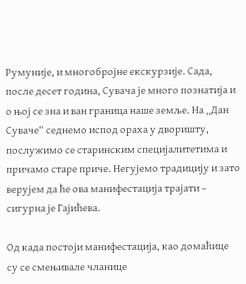Румуније, и многобројне екскурзије. Сада, после десет година, Сувача је много познатија и о њој се зна и ван граница наше земље. На „Дан Суваче“ седнемо испод ораха у дворишту, послужимо се старинским специјалитетима и причамо старе приче. Негујемо традицију и зато верујем да ће ова манифестација трајати – сигурна је Гајићева.

Од када постоји манифестација, као домаћице су се смењивале чланице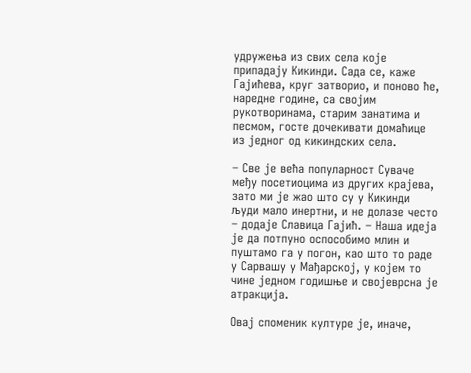удружења из свих села које припадају Кикинди. Сада се, каже Гајићева, круг затворио, и поново ће, наредне године, са својим рукотворинама, старим занатима и песмом, госте дочекивати домаћице из једног од кикиндских села.

– Све је већа популарност Суваче међу посетиоцима из других крајева, зато ми је жао што су у Кикинди људи мало инертни, и не долазе често – додаје Славица Гајић. – Наша идеја је да потпуно оспособимо млин и пуштамо га у погон, као што то раде у Сарвашу у Мађарској, у којем то чине једном годишње и својеврсна je атракција.

Овај споменик културе је, иначе,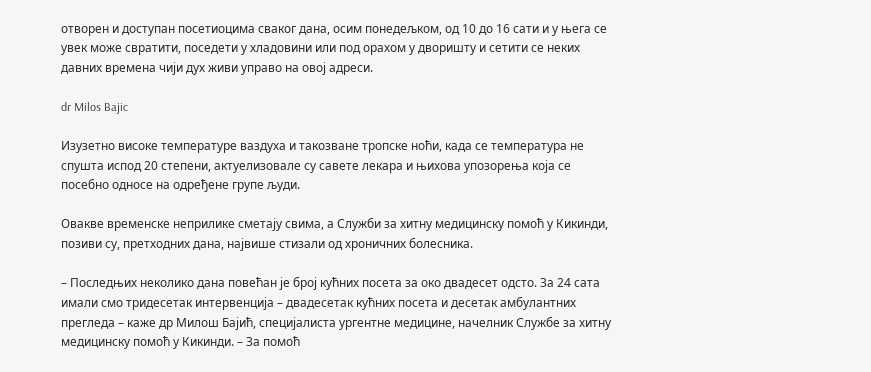отворен и доступан посетиоцима сваког дана, осим понедељком, од 10 до 16 сати и у њега се увек може свратити, поседети у хладовини или под орахом у дворишту и сетити се неких давних времена чији дух живи управо на овој адреси.

dr Milos Bajic

Изузетно високе температуре ваздуха и такозване тропске ноћи, када се температура не спушта испод 20 степени, актуелизовале су савете лекара и њихова упозорења која се посебно односе на одређене групе људи.

Овакве временске неприлике сметају свима, а Служби за хитну медицинску помоћ у Кикинди, позиви су, претходних дана, највише стизали од хроничних болесника.

– Последњих неколико дана повећан је број кућних посета за око двадесет одсто. За 24 сата имали смо тридесетак интервенција – двадесетак кућних посета и десетак амбулантних прегледа – каже др Милош Бајић, специјалиста ургентне медицине, начелник Службе за хитну медицинску помоћ у Кикинди. – За помоћ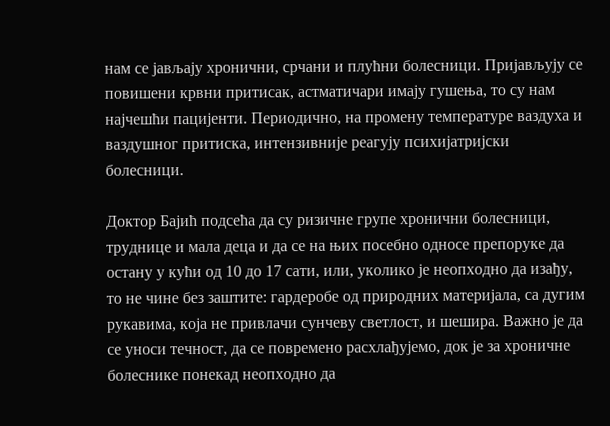нам се јављају хронични, срчани и плућни болесници. Пријављују се  повишени крвни притисак, астматичари имају гушења, то су нам најчешћи пацијенти. Периодично, на промену температуре ваздуха и ваздушног притиска, интензивније реагују психијатријски болесници.

Доктор Бајић подсећа да су ризичне групе хронични болесници, труднице и мала деца и да се на њих посебно односе препоруке да остану у кући од 10 до 17 сати, или, уколико је неопходно да изађу, то не чине без заштите: гардеробе од природних материјала, са дугим рукавима, која не привлачи сунчеву светлост, и шешира. Важно је да се уноси течност, да се повремено расхлађујемо, док је за хроничне болеснике понекад неопходно да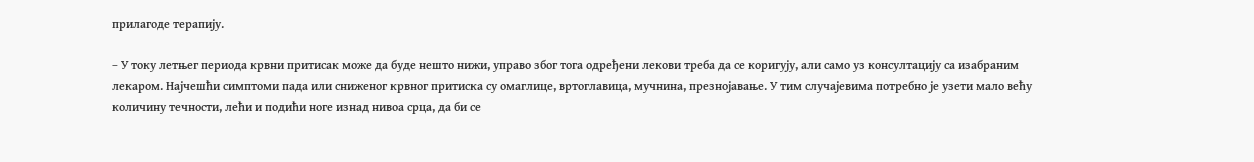прилагоде терапију.

– У току летњег периода крвни притисак може да буде нешто нижи, управо због тога одређени лекови треба да се коригују, али само уз консултацију са изабраним  лекаром. Најчешћи симптоми пада или сниженог крвног притиска су омаглице, вртоглавица, мучнина, презнојавање. У тим случајевима потребно је узети мало већу количину течности, лећи и подићи ноге изнад нивоа срца, да би се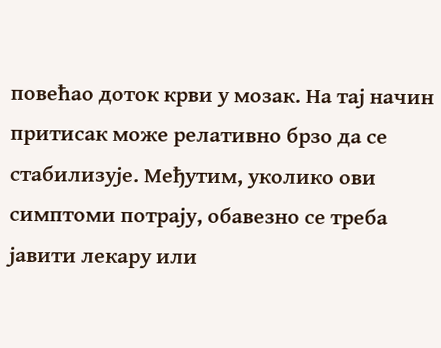повећао доток крви у мозак. На тај начин притисак може релативно брзо да се стабилизује. Међутим, уколико ови симптоми потрају, обавезно се треба јавити лекару или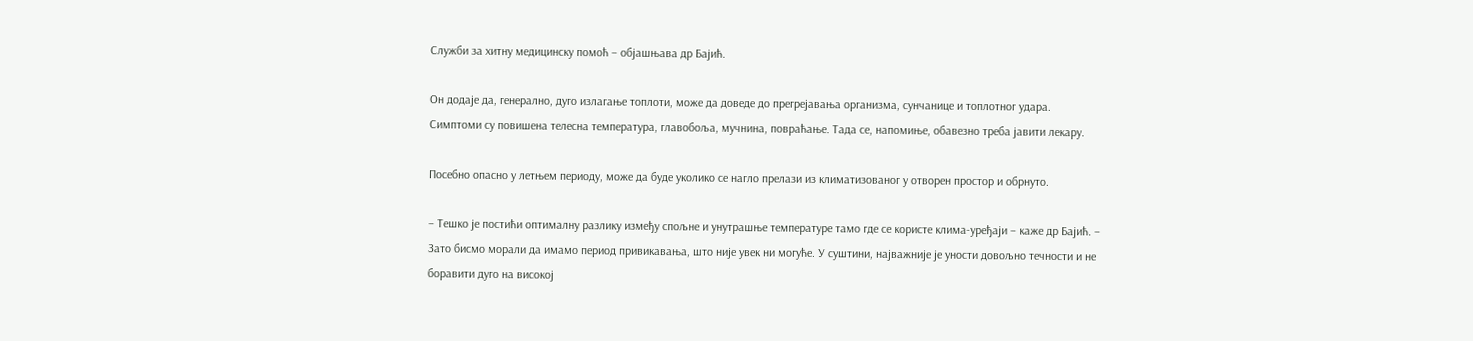Служби за хитну медицинску помоћ – објашњава др Бајић.

Он додаје да, генерално, дуго излагање топлоти, може да доведе до прегрејавања организма, сунчанице и топлотног удара. Симптоми су повишена телесна температура, главобоља, мучнина, повраћање. Тада се, напомиње, обавезно треба јавити лекару.

Посебно опасно у летњем периоду, може да буде уколико се нагло прелази из климатизованог у отворен простор и обрнуто.

– Тешко је постићи оптималну разлику између спољне и унутрашње температуре тамо где се користе клима-уређаји – каже др Бајић. – Зато бисмо морали да имамо период привикавања, што није увек ни могуће. У суштини, најважније је уности довољно течности и не боравити дуго на високој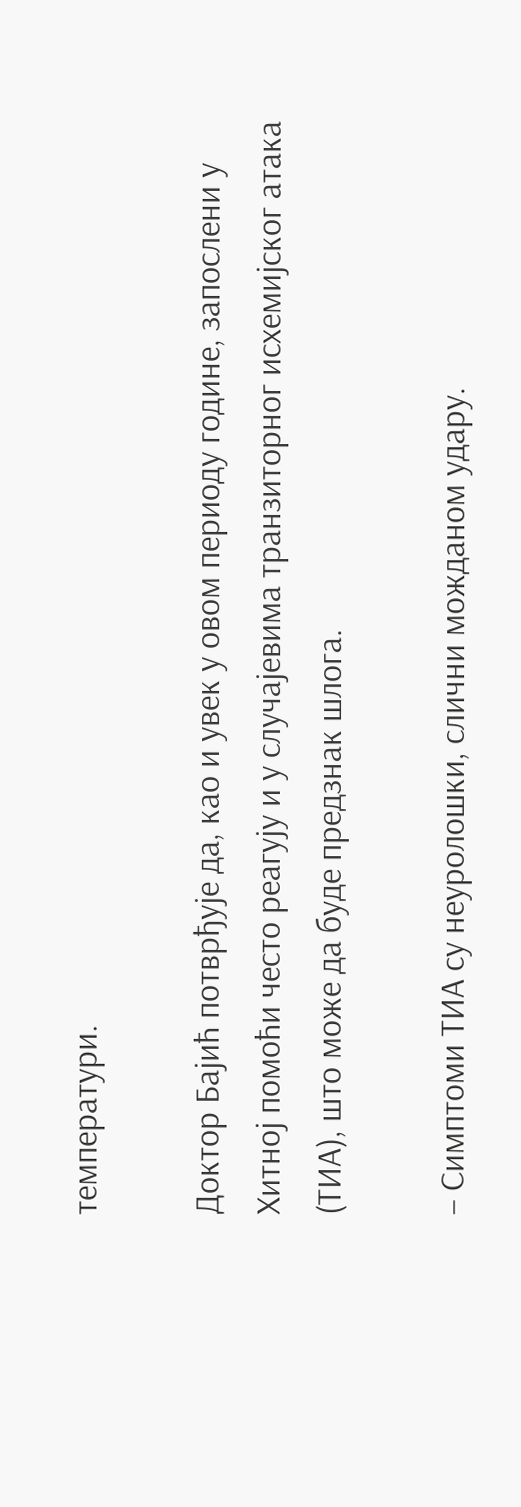температури.

Доктор Бајић потврђује да, као и увек у овом периоду године, запослени у Хитној помоћи често реагују и у случајевима транзиторног исхемијског атака (ТИА), што може да буде предзнак шлога.

– Симптоми ТИА су неуролошки, слични можданом удару.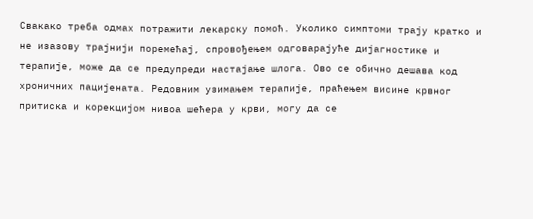Свакако треба одмах потражити лекарску помоћ. Уколико симптоми трају кратко и не изазову трајнији поремећај, спровођењем одговарајуће дијагностике и терапије, може да се предупреди настајање шлога. Ово се обично дешава код хроничних пацијената. Редовним узимањем терапије, праћењем висине крвног притиска и корекцијом нивоа шећера у крви, могу да се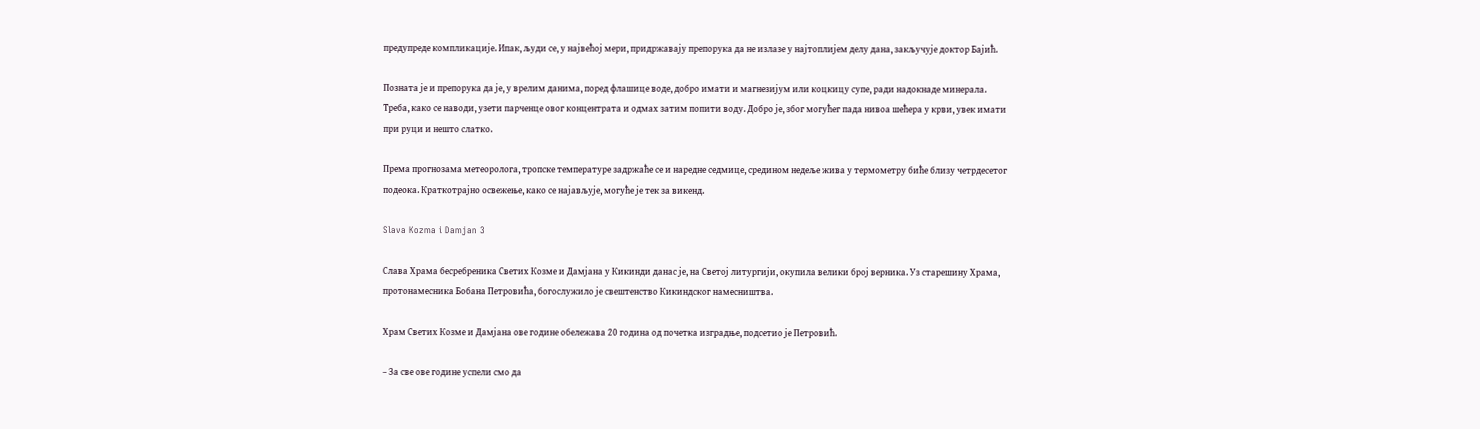предупреде компликације. Ипак, људи се, у највећој мери, придржавају препорука да не излазе у најтоплијем делу дана, закључује доктор Бајић.

Позната је и препорука да је, у врелим данима, поред флашице воде, добро имати и магнезијум или коцкицу супе, ради надокнаде минерала. Треба, како се наводи, узети парченце овог концентрата и одмах затим попити воду. Добро је, због могућег пада нивоа шећера у крви, увек имати при руци и нешто слатко.

Према прогнозама метеоролога, тропске температуре задржаће се и наредне седмице, средином недеље жива у термометру биће близу четрдесетог подеока. Краткотрајно освежење, како се најављује, могуће је тек за викенд.

Slava Kozma i Damjan 3

Слава Храма бесребреника Светих Козме и Дамјана у Кикинди данас је, на Светој литургији, окупила велики број верника. Уз старешину Храма, протонамесника Бобана Петровића, богослужило је свештенство Кикиндског намесништва.

Храм Светих Козме и Дамјана ове године обележава 20 година од почетка изградње, подсетио је Петровић.

– За све ове године успели смо да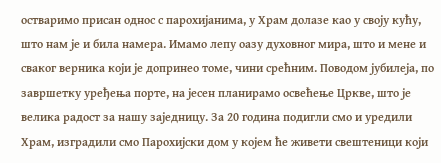остваримо присан однос с парохијанима, у Храм долазе као у своју кућу, што нам је и била намера. Имамо лепу оазу духовног мира, што и мене и сваког верника који је допринео томе, чини срећним. Поводом јубилеја, по завршетку уређења порте, на јесен планирамо освећење Цркве, што је велика радост за нашу заједницу. За 20 година подигли смо и уредили Храм, изградили смо Парохијски дом у којем ће живети свештеници који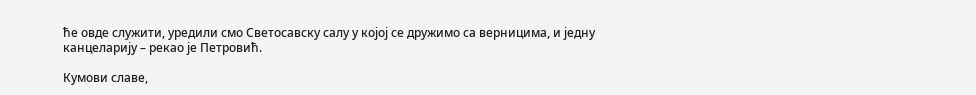ће овде служити, уредили смо Светосавску салу у којој се дружимо са верницима, и једну канцеларију – рекао је Петровић.

Кумови славе,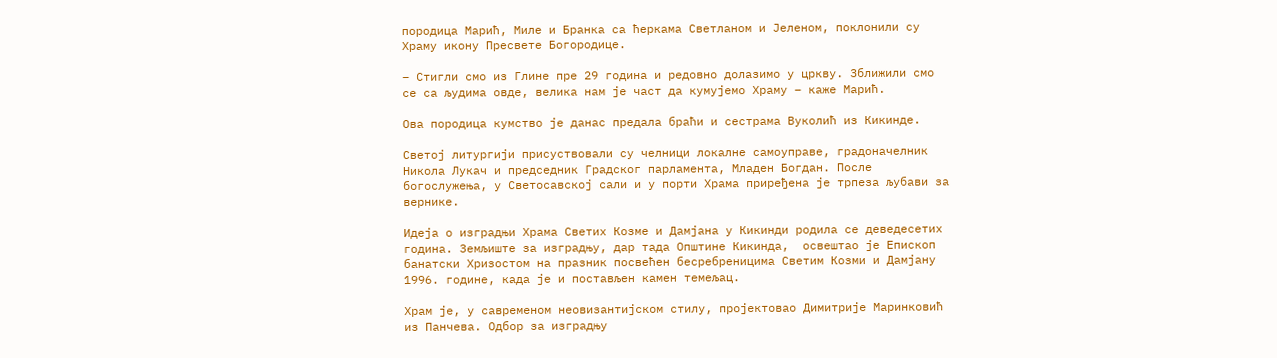породица Марић, Миле и Бранка са ћеркама Светланом и Јеленом, поклонили су Храму икону Пресвете Богородице.

– Стигли смо из Глине пре 29 година и редовно долазимо у цркву. Зближили смо се са људима овде, велика нам је част да кумујемо Храму – каже Марић.

Ова породица кумство је данас предала браћи и сестрама Вуколић из Кикинде.

Светој литургији присуствовали су челници локалне самоуправе, градоначелник Никола Лукач и председник Градског парламента, Младен Богдан. После богослужења, у Светосавској сали и у порти Храма приређена је трпеза љубави за вернике.

Идеја о изградњи Храма Светих Козме и Дамјана у Кикинди родила се деведесетих година. Земљиште за изградњу, дар тада Општине Кикинда,  освештао је Епископ банатски Хризостом на празник посвећен бесребреницима Светим Козми и Дамјану 1996. године, када је и постављен камен темељац.

Храм је, у савременом неовизантијском стилу, пројектовао Димитрије Маринковић из Панчева. Одбор за изградњу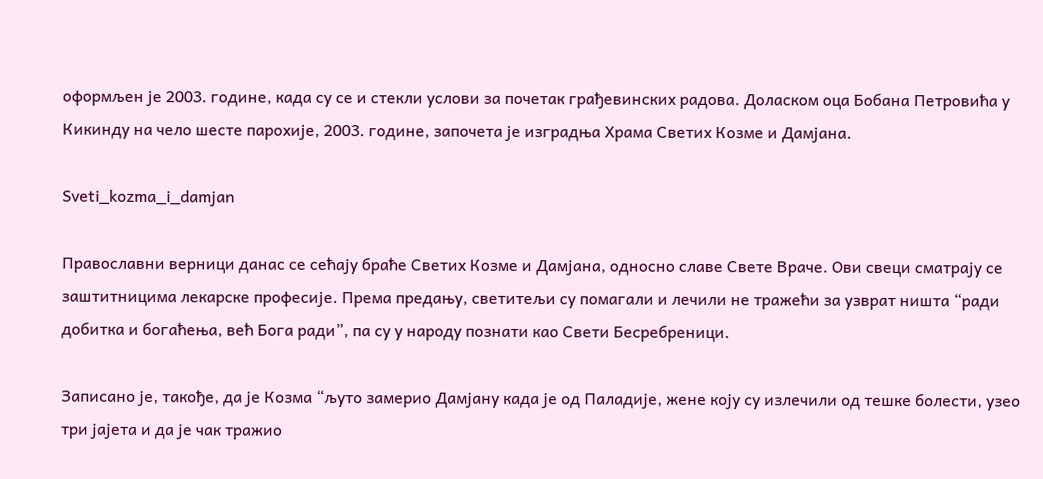оформљен је 2003. године, када су се и стекли услови за почетак грађевинских радова. Доласком оца Бобана Петровића у Кикинду на чело шесте парохије, 2003. године, започета је изградња Храма Светих Козме и Дамјана.

Sveti_kozma_i_damjan

Православни верници данас се сећају браће Светих Козме и Дамјана, односно славе Свете Враче. Ови свеци сматрају се заштитницима лекарске професије. Према предању, светитељи су помагали и лечили не тражећи за узврат ништа “ради добитка и богаћења, већ Бога ради”, па су у народу познати као Свети Бесребреници.

Записано је, такође, да је Козма “љуто замерио Дамјану када је од Паладије, жене коју су излечили од тешке болести, узео три јајета и да је чак тражио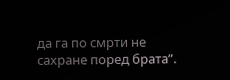да га по смрти не сахране поред брата”.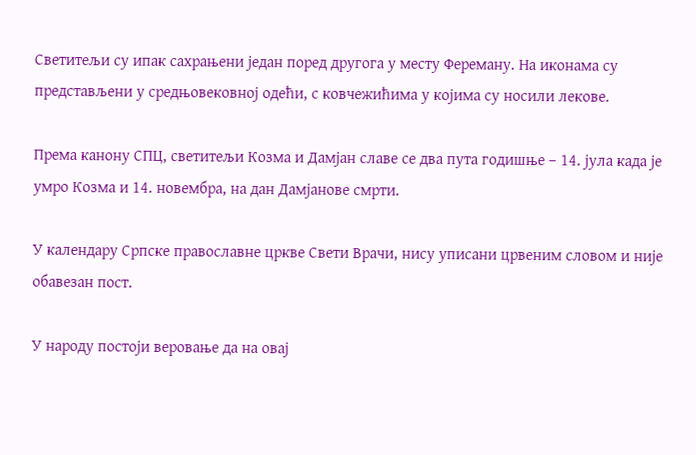Светитељи су ипак сахрањени један поред другога у месту Фереману. На иконама су представљени у средњовековној одећи, с ковчежићима у којима су носили лекове.

Према канону СПЦ, светитељи Козма и Дамјан славе се два пута годишње – 14. јула када је умро Козма и 14. новембра, на дан Дамјанове смрти.

У календару Српске православне цркве Свети Врачи, нису уписани црвеним словом и није обавезан пост.

У народу постоји веровање да на овај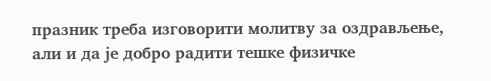празник треба изговорити молитву за оздрављење, али и да је добро радити тешке физичке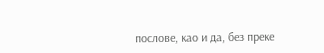послове, као и да, без преке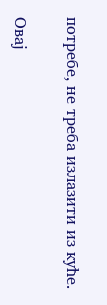потребе, не треба излазити из куће.

Овај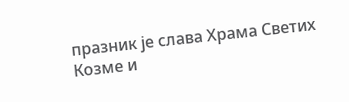празник је слава Храма Светих Козме и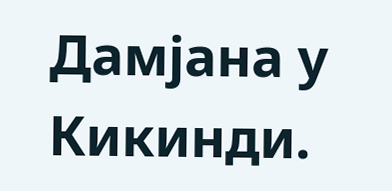Дамјана у Кикинди.